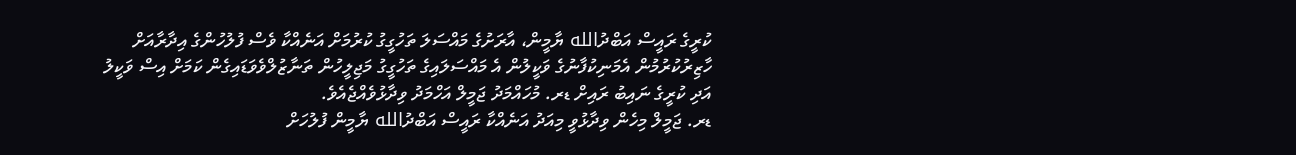ކުރީގެ ރައީސް އަބްދުالله ޔާމީން، އާރަށުގެ މައްސަލަ ތަހުގީގު ކުރުމަށް އަނެއްކާ ވެސް ފުލުހުންގެ އިދާރާއަށް ހާޒިރުކުރުމުން އެމަނިކުފާނުގެ ވަކީލުން އެ މައްސަލައިގެ ތަހުގީގު މަޖިލީހުން ތަނާޒުލްވެވަޑައިގެން ކަމަށް އިސް ވަކީލު އަދި ކުރީގެ ނައިބު ރައިށް ޑރ. މުހައްމަދު ޖަމީލް އަހްމަދު ވިދާޅުވެއްޖެއެވެ.
ޑރ. ޖަމީލް މިހެން ވިދާޅުވީ މިއަދު އަނެއްކާ ރައީސް އަބްދުالله ޔާމީން ފުލުހަށް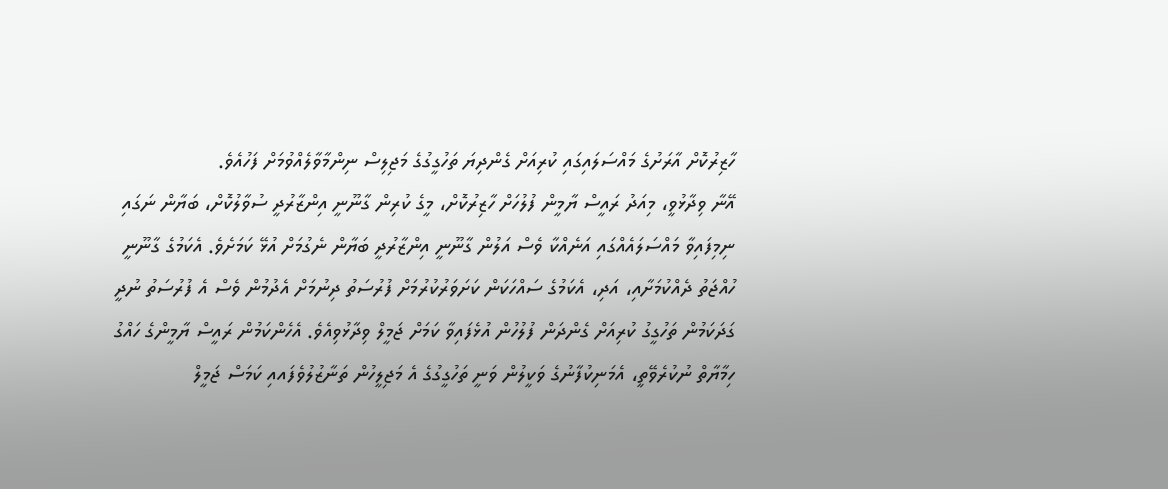ހާޒިރުކޮށް އާރަށުގެ މައްސަލައިގައި ކުރިއަށް ގެންދިޔަ ތަހުގީގުގެ މަޖިލިސް ނިންމާވާލެއްވުމަށް ފަހުއެވެ.
އޭނާ ވިދާޅުވީ، މިއަދު ރައީސް ޔާމީން ފުލުހަށް ހާޒިރުކޮށް، މީގެ ކުރިން ގާނޫނީ އިންޒާރުދީ ސުވާލުކޮށް، ބަޔާން ނަގައި ނިމިފައިވާ މައްސަލައެއްގައި އަނެއްކާ ވެސް އަލުން ގާނޫނީ އިންޒާރުދީ ބަޔާން ނެގުމަށް އުޅޭ ކަމަށެވެ. އެކަމުގެ ގާނޫނީ ހުއްޖަތު ދެއްކުމަށާއި، އަދި، އެކަމުގެ ސައްހަކަން ކަށަވަރުކުރުމަށް ފުރުސަތު ދިނުމަށް އެދުމުން ވެސް އެ ފުރުސަތު ނުދީ ގަދަކަމުން ތަހުގީގު ކުރިއަށް ގެންދަން ފުލުހުން އުޅެފައިވާ ކަމަށް ޖަމީލް ވިދާޅުވިއެވެ. އެހެންކަމުން ރައީސް ޔާމީންގެ ހައްގު ހިމާޔާތް ނުކުރެވޭތީ، އެމަނިކުފާނުގެ ވަކީލުން ވަނީ ތަހުގީގުގެ އެ މަޖިލީހުން ތަނާޒުލުވެފައއި ކަމަސް ޖަމީލް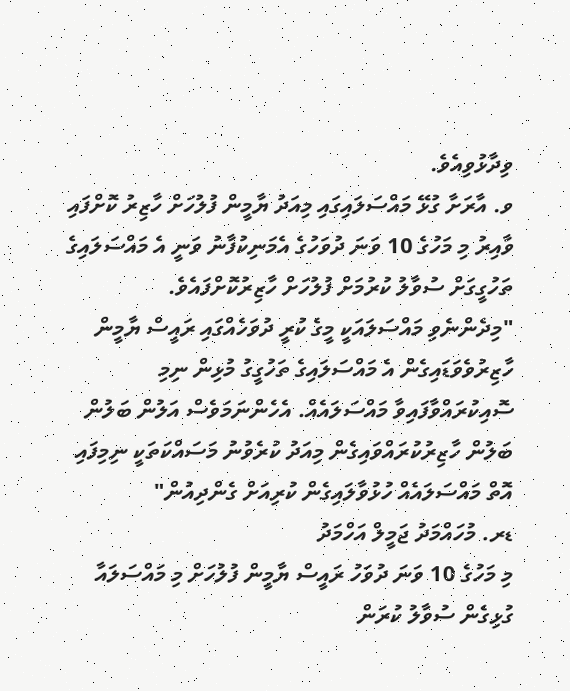ވިދާޅުވިއެވެ.
ވ. އާރަށާ ގުޅޭ މައްސަލައިގައި މިއަދު ޔާމީން ފުލުހަށް ހާޒިރު ކޮށްފައި ވާއިރު މި މަހުގެ 10 ވަނަ ދުވަހުގެ އެމަނިކުފާނު ވަނީ އެ މައްސަލައިގެ ތަހުގީގަށް ސުވާލު ކުރުމަށް ފުލުހަށް ހާޒިރުކޮށްފައެވެ.
"މިދެންނެވި މައްސަލައަކީ މީގެ ކުރީ ދުވަހެއްގައި ރައީސް ޔާމީން ހާޒިރުވެވަޑައިގެން އެ މައްސަލައިގެ ތަހުގީގު މުޅިން ނިމި ސޮއިކުރައްވާފައިވާ މައްސަލައެއް. އެހެންނަމަވެސް އަލުން ބަލުން ބަލުން ހާޒިރުކުރައްވައިގެން މިއަދު ކުރެވުނު މަސައްކަތަކީ ނިމިފައި އޮތް މައްސަލައެއް ހުޅުވާލައިގެން ކުރިއަށް ގެންދިއުން"
ޑރ. މުހައްމަދު ޖަމީލް އަހްމަދު
މި މަހުގެ 10 ވަނަ ދުވަހު ރައީސް ޔާމީން ފުލުހަށް މި މައްސަލައާ ގުޅިގެން ސުވާލު ކުރަން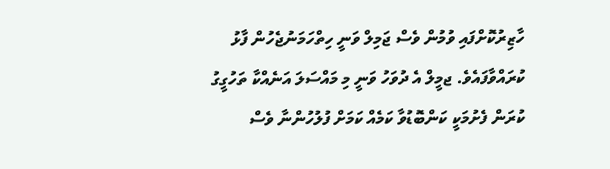ހާޒިރުކޮށްފައި ވުމުން ވެސް ޖަމިލް ވަނީ ހިތްހަމަނުޖެހުން ފާޅު ކުރައްވާފައެވެ. ޖމީލް އެ ދުވަހު ވަނީ މި މައްސަލަ އަނެއްކާ ތަހުގީގު ކުރަން ފެށުމަކީ ކަންބޮޑުވާ ކަމެއް ކަމަށް ފުލުހުންނާ ވެސް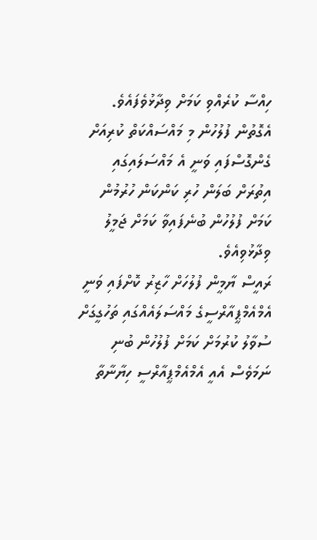ހިއްސާ ކުރެއްވި ކަމަށް ވިދާޅުވެފައެވެ. އެގޮތުން ފުލުހުން މި މައްސައްކަތް ކުރިއަށް ގެންގޮސްފައި ވަނީ އެ މައްސަލައިގައި އިތުރަށް ބަލަން ހުރި ކަންކަން ހުރުމުން ކަމަށް ފުލުހުން ބުނެފައިވާ ކަމަށް ޖަމީލު ވިދާޅުވިއެވެ.
ރައީސް ޔާމީން ފުލުހަށް ހާޒިރު ކޮށްފައި ވަނީ އެމްއެމްޕީއާރްސީގެ މައްސަލައެއްގައި ތަހުގީގަށް ސުވާލު ކުރުމަށް ކަމަށް ފުލުހުން ބުނި ނަމަވެސް އެއީ އެމްއެމްޕީއާރްސީ ހިޔާނާތާ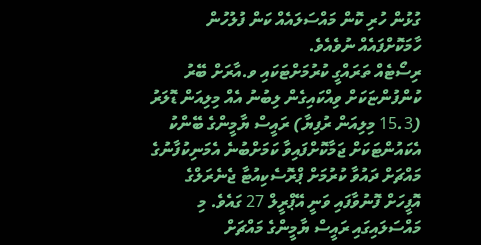ގުޅުން ހުރި ކޮން މައްސަލައެއް ކަން ފުލުހުން ހާމަކޮށްފައެއް ނުވެއެވެ.
ރިސޯޓެއް ތަރައްގީ ކުރުމަށްޓަކައި ވ.އާރަށް ބޭރު ކުންފުންޏަކަށް ވިއްކައިގެން ލިބުނު އެއް މިލިއަން ޑޮލަރު (15.3 މިލިއަން ރުފިޔާ) ރައީސް ޔާމީންގެ ބޭންކު އެކައުންޓަކަށް ޖަމާކޮށްފައިވާ ކަމަށްބުނެ އެމަނިކުފާނުގެ މައްޗަށް ދައުވާ ކުރުމަށް ޕްރޮސެކިއުޓާ ޖެނެރަލްގެ އޮފީހަށް ފޮނުވާފައި ވަނީ އޭޕްރީލް 27 ގައެވެ. މި މައްސަލައިގައި ރައީސް ޔާމީންގެ މައްޗަށް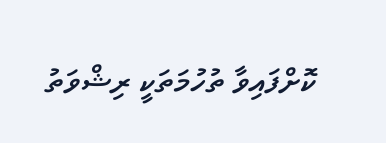ކޮށްފައިވާ ތުހުމަތަކީ ރިޝްވަތު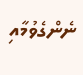ނެންގެވުމާއި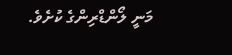މަނީ ލޯންޑްރިންގެ ކުށެވެ.